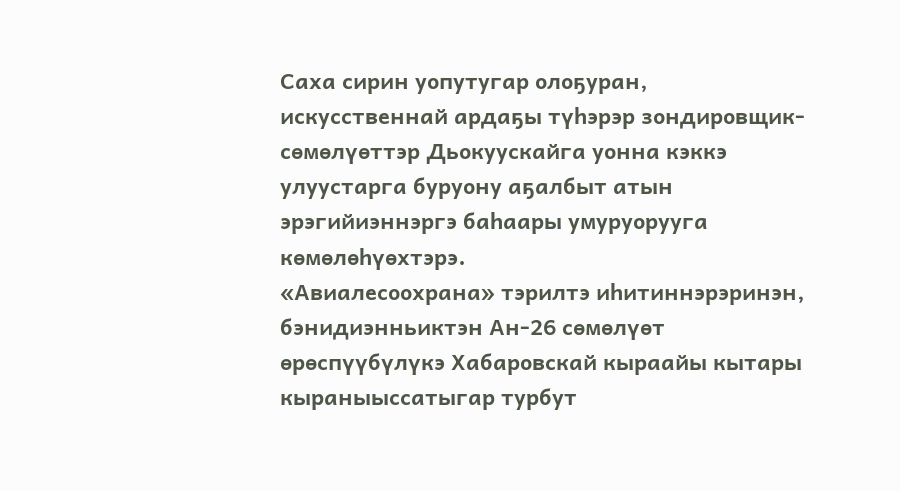Саха сирин уопутугар олоҕуран, искусственнай ардаҕы түһэрэр зондировщик-сөмөлүөттэр Дьокуускайга уонна кэккэ улуустарга буруону аҕалбыт атын эрэгийиэннэргэ баһаары умуруорууга көмөлөһүөхтэрэ.
«Авиалесоохрана» тэрилтэ иһитиннэрэринэн, бэнидиэнньиктэн Ан-26 сөмөлүөт өрөспүүбүлүкэ Хабаровскай кыраайы кытары кыраныыссатыгар турбут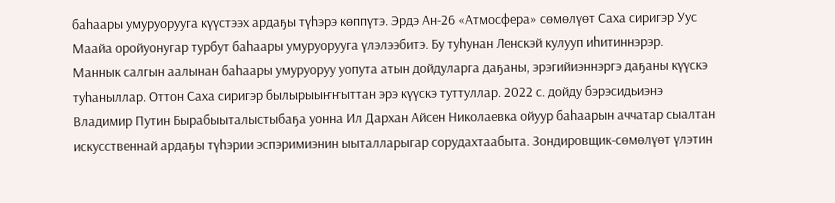баһаары умуруорууга күүстээх ардаҕы түһэрэ көппүтэ. Эрдэ Ан-26 «Атмосфера» сөмөлүөт Саха сиригэр Уус Маайа оройуонугар турбут баһаары умуруорууга үлэлээбитэ. Бу туһунан Ленскэй кулууп иһитиннэрэр.
Маннык салгын аалынан баһаары умуруоруу уопута атын дойдуларга даҕаны, эрэгийиэннэргэ даҕаны күүскэ туһаныллар. Оттон Саха сиригэр былырыыҥҥыттан эрэ күүскэ туттуллар. 2022 с. дойду бэрэсидьиэнэ Владимир Путин Бырабыыталыстыбаҕа уонна Ил Дархан Айсен Николаевка ойуур баһаарын аччатар сыалтан искусственнай ардаҕы түһэрии эспэримиэнин ыыталларыгар сорудахтаабыта. Зондировщик-сөмөлүөт үлэтин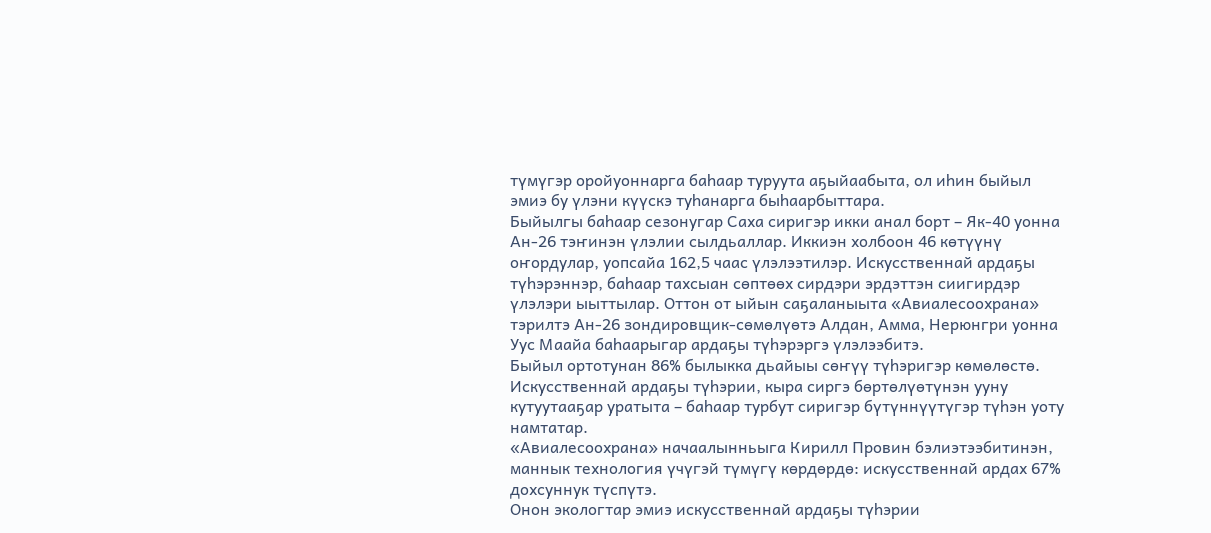түмүгэр оройуоннарга баһаар туруута аҕыйаабыта, ол иһин быйыл эмиэ бу үлэни күүскэ туһанарга быһаарбыттара.
Быйылгы баһаар сезонугар Саха сиригэр икки анал борт – Як-40 уонна Ан-26 тэҥинэн үлэлии сылдьаллар. Иккиэн холбоон 46 көтүүнү оҥордулар, уопсайа 162,5 чаас үлэлээтилэр. Искусственнай ардаҕы түһэрэннэр, баһаар тахсыан сөптөөх сирдэри эрдэттэн сиигирдэр үлэлэри ыыттылар. Оттон от ыйын саҕаланыыта «Авиалесоохрана» тэрилтэ Ан-26 зондировщик-сөмөлүөтэ Алдан, Амма, Нерюнгри уонна Уус Маайа баһаарыгар ардаҕы түһэрэргэ үлэлээбитэ.
Быйыл ортотунан 86% былыкка дьайыы сөҥүү түһэригэр көмөлөстө. Искусственнай ардаҕы түһэрии, кыра сиргэ бөртөлүөтүнэн ууну кутуутааҕар уратыта – баһаар турбут сиригэр бүтүннүүтүгэр түһэн уоту намтатар.
«Авиалесоохрана» начаалынньыга Кирилл Провин бэлиэтээбитинэн, маннык технология үчүгэй түмүгү көрдөрдө: искусственнай ардах 67% дохсуннук түспүтэ.
Онон экологтар эмиэ искусственнай ардаҕы түһэрии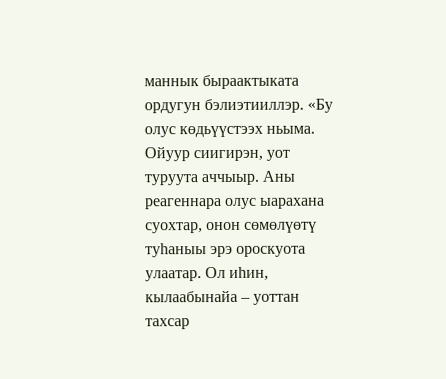маннык быраактыката ордугун бэлиэтииллэр. «Бу олус көдьүүстээх ньыма. Ойуур сиигирэн, уот туруута аччыыр. Аны реагеннара олус ыарахана суохтар, онон сөмөлүөтү туһаныы эрэ ороскуота улаатар. Ол иһин, кылаабынайа – уоттан тахсар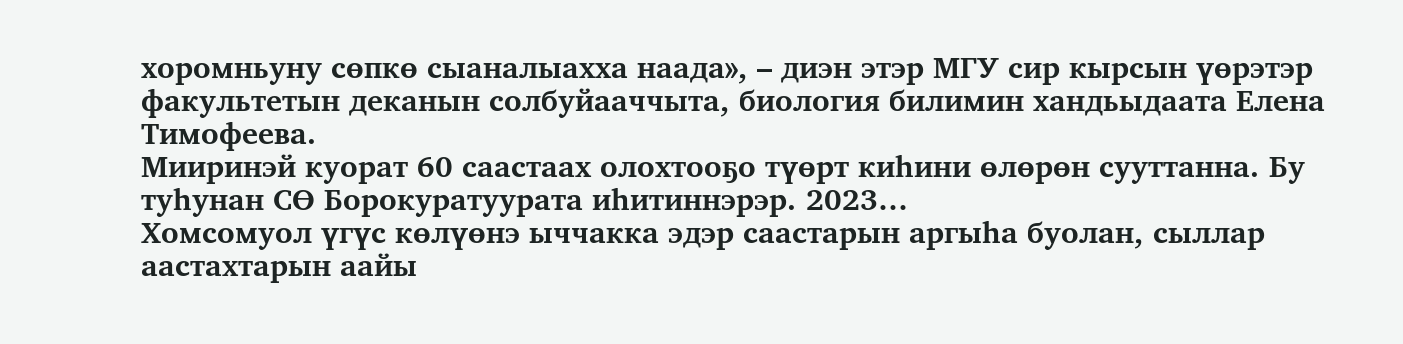хоромньуну сөпкө сыаналыахха наада», – диэн этэр МГУ сир кырсын үөрэтэр факультетын деканын солбуйааччыта, биология билимин хандьыдаата Елена Тимофеева.
Мииринэй куорат 60 саастаах олохтооҕо түөрт киһини өлөрөн сууттанна. Бу туһунан СӨ Борокуратуурата иһитиннэрэр. 2023…
Хомсомуол үгүс көлүөнэ ыччакка эдэр саастарын аргыһа буолан, сыллар аастахтарын аайы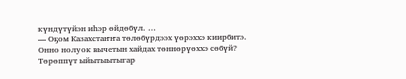күндүтүйэн иһэр өйдөбүл. …
— Оҕом Казахстаҥҥа төлөбүрдээх үөрэххэ киирбитэ. Онно нолуок вычетын хайдах төннөрүөххэ сөбүй? Төрөппүт ыйытыытыгар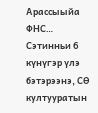Арассыыйа ФНС…
Сэтинньи 6 күнүгэр үлэ бэтэрээнэ, СӨ култууратын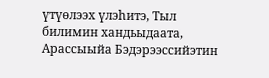үтүөлээх үлэһитэ, Тыл билимин хандьыдаата, Арассыыйа Бэдэрээссийэтин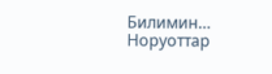Билимин…
Норуоттар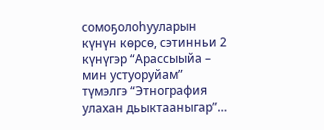сомоҕолоһууларын күнүн көрсө, сэтинньи 2 күнүгэр “Арассыыйа – мин устуоруйам” түмэлгэ “Этнография улахан дьыктааныгар”…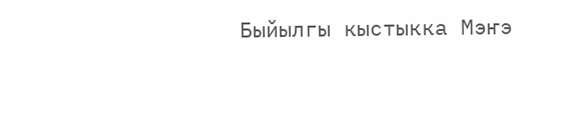Быйылгы кыстыкка Мэҥэ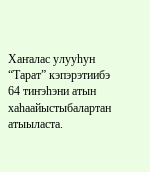Хаҥалас улууһун “Тарат” кэпэрэтиибэ 64 тиҥэһэни атын хаһаайыстыбалартан атыыласта.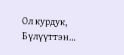Ол курдук, Бүлүүттэн…